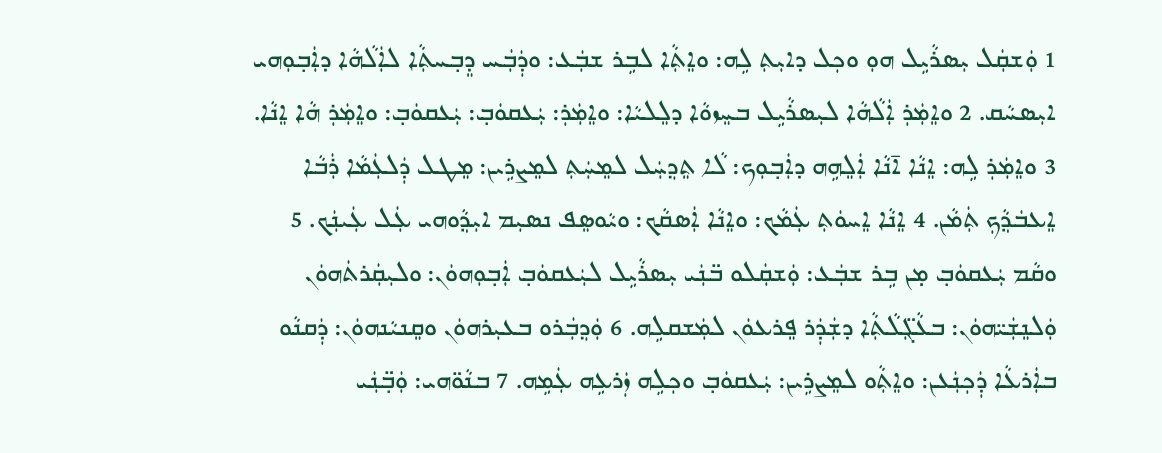1 ܘܲܫܩܲܠ ܝܼܣܪܵܝܹܠ ܗܘܼ ܘܟ݂ܠ ܕܐܝܼܬܼ ܠܹܗ: ܘܐܸܬܼܵܐ ܠܒܹܪ ܫܒܲܥ: ܘܕܲܒܲܚ ܕܸܒ݂ܚܬܼܵܐ ܠܐܲܠܵܗܵܐ ܕܐܲܒ݂ܘܼܗܝ ܐܝܼܣܚܵܩ. 2 ܘܐܸܡܲܪ݂ ܐܲܠܵܗܵܐ ܠܝܼܣܪܵܝܹܠ ܒܚܸܙܘܵܐ ܕܠܸܠܝܵܐ: ܘܐܸܡܲܪ݂: ܝܲܥܩܘܿܒ݂: ܝܲܥܩܘܿܒ݂: ܘܐܸܡܲܪ݂ ܗܵܐ ܐܸܢܵܐ. 3 ܘܐܸܡܲܪ݂ ܠܹܗ: ܐܸܢܵܐ ܐ̄ܢܵܐ ܐܲܠܸܗܹܗ ܕܐܲܒ݂ܘܼܟ: ܠܵܐ ܬܸܕ݂ܚܲܠ ܠܡܸܚܲܬܼ ܠܡܸܨܪܹܝܢ: ܡܸܛܠ ܕܲܠܥܲܡܵܐ ܪܲܒܵܐ ܐܸܥܒܿܕ݂ܵܟ݂ ܬܲܡܵܢ. 4 ܐܸܢܵܐ ܐܸܚܘܿܬܼ ܥܲܡܵܟ: ܘܐܸܢܵܐ ܐܲܣܩܵܟ: ܘܝܵܘܣܸܦ ܢܣܝܼܡ ܐܝܼܕ݂ܵܘܗܝ ܥܲܠ ܥܲܝܢܲܟ. 5 ܘܩܵܡ ܝܲܥܩܘܿܒ݂ ܡ̣ܢ ܒܹܪ ܫܒܲܥ: ܘܲܫܩܲܠܘ ܒ̈ܢܲܝ ܝܼܣܪܵܝܹܠ ܠܝܲܥܩܘܿܒ݂ ܐܲܒ݂ܘܼܗܘܿܢ: ܘܠܝܼܩܲܪܬܿܗܘܿܢ ܘܲܠܢܸܫܲܝ̈ܗܘܿܢ: ܒܥܵܓܼ̈ܠܵܬܼܵܐ ܕܫܲܕܲܪ ܦܸܪܥܘܿܢ ܠܡܲܫܩܠܹܗ. 6 ܘܲܕ݂ܒܲܪܘ ܒܥܝܼܪܗܘܿܢ ܘܩܸܢܝܵܢܗܘܿܢ: ܕܲܩܢܵܘ ܒܐܲܪܥܵܐ ܕܲܟ݂ܢܲܥܢ: ܘܐܸܬܼܵܘ ܠܡܸܨܪܹܝܢ: ܝܲܥܩܘܿܒ݂ ܘܟ݂ܠܹܗ ܙܲܪܥܹܗ ܥܲܡܹܗ. 7 ܒܢܵܘ̈ܗܝ: ܘܲܒ݂̈ܢܲܝ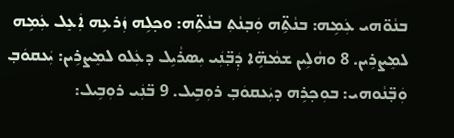ܒܢܵܘ̈ܗܝ ܥܲܡܹܗ: ܒܢܵܬܹ̈ܗ ܘܲܒ݂ܢܵܬܼ ܒܢܵܬܹ̈ܗ: ܘܟ݂ܠܹܗ ܙܲܪܥܹܗ ܐܲܥܸܠ ܥܲܡܹܗ ܠܡܸܨܪܹܝܢ. 8 ܘܗܵܠܹܝܢ ܫܡܵܗܹ̈ܐ ܕܲܒ݂̈ܢܲܝ ܝܼܣܪܵܝܹܠ ܕܥܲܠܘ ܠܡܸܨܪܹܝܢ: ܝܲܥܩܘܿܒ݂ ܘܲܒ݂̈ܢܵܘܗܝ: ܒܘܼܟ݂ܪܹܗ ܕܝܲܥܩܘܿܒ݂ ܪܘܼܒܹܝܠ. 9 ܒ̈ܢܲܝ ܪܘܼܒܹܝܠ: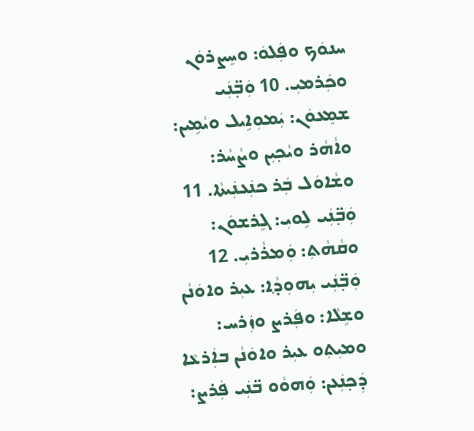ܚܢܘܿܟ ܘܦܲܠܘܿ: ܘܚܸܨܪܘܿܢ ܘܟܲܪܡܝܼ. 10 ܘܲܒ݂̈ܢܲܝ ܫܡܸܥܘܿܢ: ܝܲܡܘܼܐܹܝܠ ܘܝܵܡܹܝܢ: ܘܐܵܗܵܪ ܘܝܵܟ݂ܝܼܢ ܘܨܵܚܵܪ: ܘܫܵܐܘܿܠ ܒܲܪ ܟܢܲܥܢܲܝܬܵܐ. 11 ܘܲܒ݂̈ܢܲܝ ܠܹܘܝܼ: ܓܸܪܫܘܿܢ: ܘܩܵܗܵܬܼ: ܘܲܡܪܵܪܝܼ. 12 ܘܲܒ݂̈ܢܲܝ ܝܼܗܘܼܕ݂ܵܐ: ܥܝܼܪ ܘܐܘܿܢܵܢ ܘܫܹܠܵܐ: ܘܦܲܪܨ ܘܙܲܪܚ: ܘܡܝܼܬܼܘ ܥܝܼܪ ܘܐܘܿܢܵܢ ܒܐܲܪܥܵܐ ܕܲܟ݂ܢܲܥܢ: ܘܲܗܘܵܘ ܒ̈ܢܲܝ ܦܲܪܨ: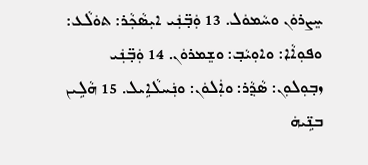ܚܸܨܪܘܿܢ ܘܚܵܡܘܿܠ. 13 ܘܲܒ݂̈ܢܲܝ ܐܝܼܣܵܟ݂ܵܪ: ܬܘܿܠܵܥ: ܘܦܘܼܐܵܐ: ܘܐܘܼܝܵܒ݂: ܘܫܸܡܪܘܿܢ. 14 ܘܲܒ݂̈ܢܲܝ ܙܒ݂ܘܼܠܘܼܢ: ܣܵܕ݂ܵܪ: ܘܐܲܠܘܿܢ: ܘܢܲܚܠܵܐܹܝܠ. 15 ܗܵܠܹܝܢ ܒܢܹ̈ܝܗܿ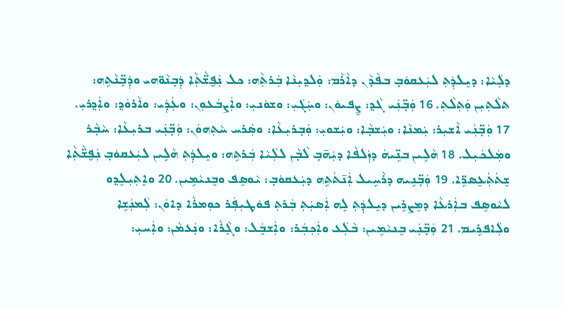ܕܠܲܝܵܐ: ܕܝܸܠܕܲܬܼ ܠܝܲܥܩܘܿܒ݂ ܒܦܵܕܵܢ ܕܐܵܪܵܡ: ܘܲܠܕ݂ܝܼܢܵܐ ܒܲܪܬܼܵܗ: ܟܠ ܢܲܦ̮ܫ̈ܵܬܼܵܐ ܕܲܒ݂ܢܵܘ̈ܗܝ ܘܕܲܒ݂̈ܢܵܬܹܗ: ܬܠܵܬܼܝܼܢ ܘܲܬܼܠܵܬܼ. 16 ܘܲܒ݂̈ܢܲܝ ܓܵܕ݂: ܨܸܦܝܘܿܢ: ܘܚܲܓܿܝܼ: ܘܫܘܿܢܝܼ: ܘܐܲܨܒܿܥܘܼܢ: ܘܥܲܕܲܝ: ܘܐܵܪܘܿܕ݂: ܘܐܲܕ݂ܪܝܼ. 17 ܘܲܒ݂̈ܢܲܝ ܐܵܫܝܼܪ: ܝܲܡܢܵܐ: ܘܝܲܫܒ݂ܵܐ: ܘܝܲܫܘܝܼ: ܘܲܒ݂ܪܝܼܥܵܐ: ܘܣܲܪܚ ܚܵܬܼܗܘܿܢ: ܘܲܒ݂̈ܢܲܝ ܒܪܝܼܥܵܐ: ܚܵܒ݂ܵܪ ܘܡܲܠܟܿܝܼܠ. 18 ܗܵܠܹܝܢ ܒܢܹ̈ܝܗܿ ܕܙܲܠܦܵܐ ܕܝܲܗ̄ܒ݂ ܠܵܒ݂ܵܢ ܠܠܲܝܵܐ ܒܲܪܬܹܗ: ܘܝܸܠܕܲܬܼ ܗܵܠܹܝܢ ܠܝܲܥܩܘܿܒ݂ ܢܲܦ̮ܫ̈ܵܬܼܵܐ ܫܸܬܿܬܲܥܸܣܪܹ̈ܐ. 19 ܘܲܒ݂̈ܢܹܝܗ ܕܪܵܚܹܝܠ ܐܲܢ̄ܬܿܬܹܗ ܕܝܲܥܩܘܿܒ݂: ܝܵܘܣܸܦ ܘܒܸܢܝܵܡܹܝܢ. 20 ܘܐܸܬܼܝܼܠܸܕ݂ܘ ܠܝܵܘܣܸܦ ܒܐܲܪܥܵܐ ܕܡܸܨܪܹܝܢ ܕܝܸܠܕܲܬܼ ܠܹܗ ܐܲܣܝܲܬܼ ܒܲܪܬܼ ܦܘܿܛܝܼܦܲܪ ܟܘܼܡܪܵܐ ܕܐܘܿܢ: ܠܲܡܢܲܫܹܐ ܘܠܲܐܦܪܹܝܡ. 21 ܘܲܒ݂̈ܢܲܝ ܒܸܢܝܵܡܹܝܢ: ܒܵܠܲܥ ܘܐܲܟ݂ܒܲܪ: ܘܐܲܫܒܸܿܠ: ܘܓ݂ܵܪܵܐ: ܘܢܲܥܡܵܢ: ܘܐܲܚܝܼ: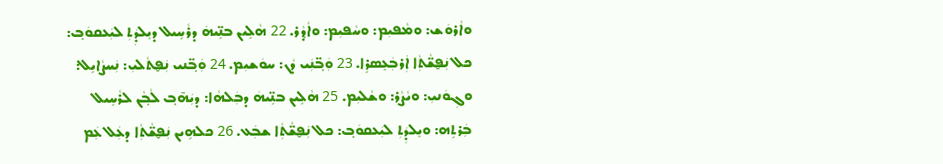ܘܐܵܪܘܿܫ: ܘܡܵܦܝܼܡ: ܘܚܵܦܝܼܡ: ܘܐܵܕ݂ܵܪ. 22 ܗܵܠܹܝܢ ܒܢܹ̈ܝܗܿ ܕܪܵܚܹܝܠ ܕܝܸܠܕܲܬܼ ܠܝܲܥܩܘܿܒ݂: ܟܠ ܢܲܦ̮ܫ̈ܵܬܼܵܐ ܐܲܪܒܲܥܸܣܪܹܐ. 23 ܘܲܒ݂̈ܢܲܝ ܕܵܢ: ܚܘܿܫܝܼܡ. 24 ܘܲܒ݂̈ܢܝ ܢܲܦ̮ܬܵܠܝܼ: ܢܲܚܨܵܐܝܹܠ: ܘܓܼܘܿܢܝܼ: ܘܝܵܨܵܪ: ܘܫܵܠܝܼܡ. 25 ܗܵܠܹܝܢ ܒܢܹ̈ܝܗܿ ܕܒܲܠܗܵܐ: ܕܝܲܗ̄ܒ݂ ܠܵܒ݂ܵܢ ܠܪܵܚܹܝܠ ܒܲܪܬܹܗ: ܘܝܸܠܕܲܬܼ ܠܝܲܥܩܘܿܒ݂: ܟܠ ܢܲܦ̮ܫ̈ܵܬܼܵܐ ܫܒܲܥ. 26 ܟܠܗܹܝܢ ܢܲܦ̮ܫ̈ܵܬܼܵܐ ܕܥܲܠ ܥܲܡ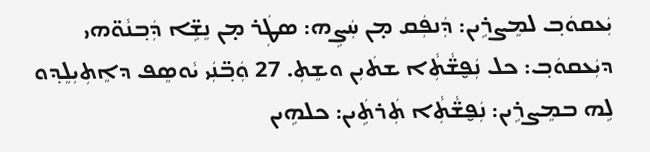ܝܲܥܩܘܿܒ݂ ܠܡܸܨܪܹܝܢ: ܕܲܢܦܲܩ ܡ̣ܢ ܚܲܨܹܗ: ܣܛܲܪ ܡ̣ܢ ܢܸܫܹ̈ܐ ܕܲܒ݂ܢܵܘ̈ܗܝ ܕܝܲܥܩܘܿܒ݂: ܟܠ ܢܲܦ̮ܫ̈ܵܬܼܵܐ ܫܬܿܝܼܢ ܘܫܸܬܼ. 27 ܘܲܒ݂̈ܢܲܝ ܝܵܘܣܸܦ ܕܐܸܬܼܝܼܠܸܕ݂ܘ ܠܹܗ ܒܡܸܨܪܹܝܢ: ܢܲܦ̮ܫ̈ܵܬܼܵܐ ܬܲܪܬܹܿܝܢ: ܟܠܗܹܝܢ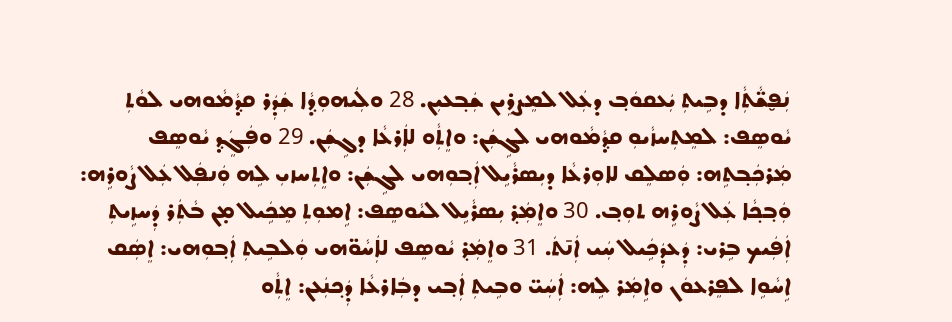ܢܲܦ̮ܫ̈ܵܬܼܵܐ ܕܒܹܝܬܼ ܝܲܥܩܘܿܒ݂ ܕܥܲܠ ܠܡܸܨܪܹܝܢ ܫܲܒ݂ܥܝܼܢ. 28 ܘܠܲܝܗܘܼܕ݂ܵܐ ܫܲܕܲܪ ܩܕ݂ܵܡܵܘܗܝ ܠܘܵܬܼ ܝܵܘܣܸܦ: ܠܡܸܬܼܚܙܵܝܘܼ ܩܕ݂ܵܡܵܘܗܝ ܠܓܹܫܲܢ: ܘܐܸܬܼܵܘ ܠܐܲܪܥܵܐ ܕܓܹܫܲܢ. 29 ܘܦܲܓܸܿܕ݂ ܝܵܘܣܸܦ ܡܲܪܟܲܒ݂ܬܹܗ: ܘܲܣܠܸܩ ܠܐܘܼܪܥܵܐ ܕܝܼܣܪܵܝܹܠ ܐܲܒ݂ܘܼܗܝ ܠܓܹܫܲܢ: ܘܐܸܬܼܚܙܝܼ ܠܹܗ ܘܲܢܦܲܠ ܥܲܠ ܨܵܘܪܹܗ: ܘܲܒ݂ܟ݂ܵܐ ܥܲܠ ܨܵܘܪܹܗ ܬܘܼܒ݂. 30 ܘܐܸܡܲܪ݂ ܝܼܣܪܵܝܹܠ ܠܝܵܘܣܸܦ: ܐܹܡܘܼܬܼ ܡܸܟܹܿܝܠ ܡ̣ܢ ܒܵܬܲܪ ܕܲܚܙܹܝܬܼ ܐܲܦܲܝܟ ܒܹܪܝ: ܕܲܥܕܲܟܹܿܝܠ ܚܲܝ ܐܲܢ̄ܬܿ. 31 ܘܐܸܡܲܪ݂ ܝܵܘܣܸܦ ܠܐܲܚܵܘ̈ܗܝ ܘܲܠܒܹܝܬܼ ܐܲܒ݂ܘܼܗܝ: ܐܸܣܲܩ ܐܹܚܵܘܹܐ ܠܦܸܪܥܘܿܢ ܘܐܹܡܲܪ ܠܹܗ: ܐܲܚܲܝ̈ ܘܒܹܝܬܼ ܐܲܒ݂ܝ ܕܒܲܐܪܥܵܐ ܕܲܟ݂ܢܲܥܢ: ܐܸܬܼܵܘ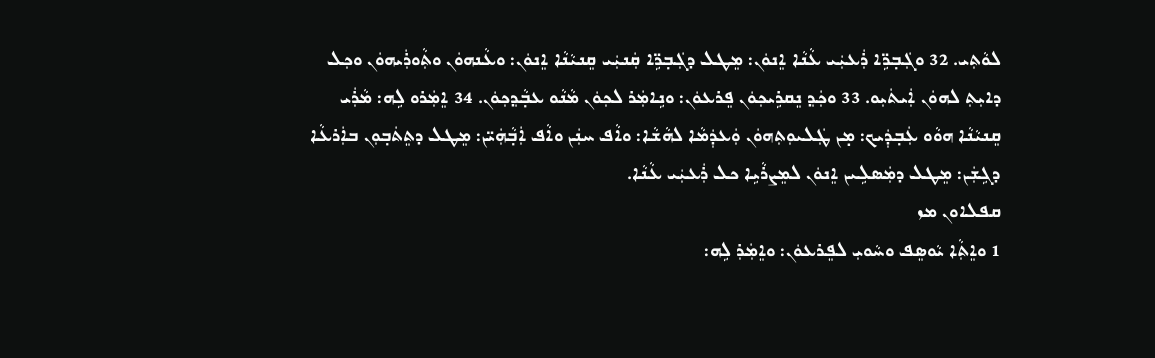ܠܘܵܬܼܝ. 32 ܘܓܲܒ݂ܪܹ̈ܐ ܪܲܥܝܲܝ ܥܵܢܵܐ ܐܸܢܘܿܢ: ܡܸܛܠ ܕܓܲܒ݂ܪܹ̈ܐ ܩܲܢܝܲܝ ܩܸܢܝܵܢܵܐ ܐܸܢܘܿܢ: ܘܥܵܢܗܘܿܢ ܘܬܼܵܘܪܲܝܗܘܿܢ ܘܟ݂ܠ ܕܐܝܼܬܼ ܠܗܘܿܢ ܐܲܝܬܿܝܼܘ. 33 ܘܟܲܕ݂ ܢܸܩܪܹܝܟ݂ܘܿܢ ܦܸܪܥܘܿܢ: ܘܢܹܐܡܲܪ ܠܟ݂ܘܿܢ ܡܵܢܵܘ ܥܒ݂ܵܕ݂ܟ݂ܘܿܢ. 34 ܐܸܡܲܪܘ ܠܹܗ: ܡܵܪܲܝ ܩܸܢܝܵܢܵܐ ܗܘܵܘ ܥܲܒ݂ܕܲܝܟ: ܡ̣ܢ ܛܲܠܝܘܼܬܼܗܘܿܢ ܘܲܥܕܲܡܵܐ ܠܗܵܫܵܐ: ܘܐܵܦ ܚܢܲܢ ܘܐܵܦ ܐܲܒ݂ܵܗܲܝ̈ܢ: ܡܸܛܠ ܕܬܸܬܿܒ݂ܘܼܢ ܒܐܲܪܥܵܐ ܕܓܹܫܲܢ: ܡܸܛܠ ܕܡܲܣܠܹܝܢ ܐܸܢܘܿܢ ܠܡܸܨܪܵܝܹܐ ܟܠ ܪܲܥܝܲܝ ܥܵܢܵܐ.
ܩܦܠܐܘܢ ܡܙ
1 ܘܐܸܬܼܵܐ ܝܵܘܣܸܦ ܘܚܵܘܝܼ ܠܦܸܪܥܘܿܢ: ܘܐܸܡܲܪ݂ ܠܹܗ: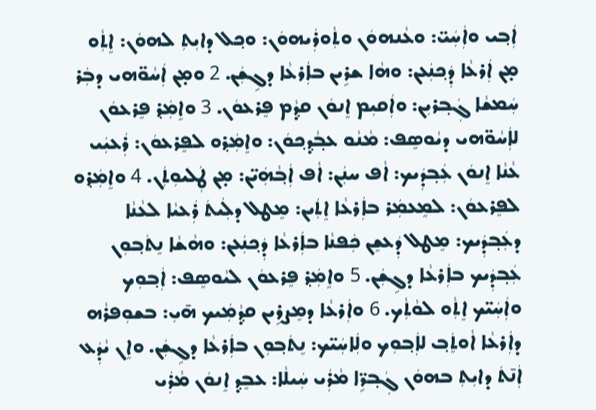ܐܲܒ݂ܝ ܘܐܲܚܲܝ̈: ܘܥܵܢܗܘܿܢ ܘܬܼܵܘܪܲܝܗܘܿܢ: ܘܟ݂ܠ ܕܐܝܼܬܼ ܠܗܘܿܢ: ܐܸܬܼܵܘ ܡ̣ܢ ܐܲܪܥܵܐ ܕܲܟ݂ܢܲܥܢ: ܘܗܵܐ ܫܪܹܝܢ ܒܐܲܪܥܵܐ ܕܓܹܫܲܢ. 2 ܘܡ̣ܢ ܐܲܚܵܘ̈ܗܝ ܕܒܲܪ ܚܲܡܫܵܐ ܓܲܒ݂ܪܝܼܢ: ܘܐܲܩܝܼܡ ܐܸܢܘܿܢ ܩܕ݂ܵܡ ܦܸܪܥܘܿܢ. 3 ܘܐܸܡܲܪ݂ ܦܸܪܥܘܿܢ ܠܐܲܚܵܘ̈ܗܝ ܕܝܵܘܣܸܦ: ܡܵܢܵܘ ܥܒ݂ܵܕ݂ܟ݂ܘܿܢ: ܘܐܸܡܲܪ݂ܘ ܠܦܸܪܥܘܿܢ: ܪܲܥܝܲܝ ܥܵܢܵܐ ܐܸܢܘܿܢ ܥܲܒ݂ܕܲܝܟ: ܐܵܦ ܚܢܲܢ: ܐܵܦ ܐܲܒ݂ܵܗܲܝ̈ܢ: ܡ̣ܢ ܛܲܠܝܘܼܬܲܢ. 4 ܘܐܸܡܲܪ݂ܘ ܠܦܸܪܥܘܿܢ: ܠܡܸܥܡܲܪ ܒܐܲܪܥܵܐ ܐܸܬܲܝܢ: ܡܸܛܠ ܕܠܲܝܬܿ ܪܲܥܝܵܐ ܠܥܵܢܵܐ ܕܥܲܒ݂ܕܲܝܟ: ܡܸܛܠ ܕܲܥܫܸܢ ܟܲܦܢܵܐ ܒܐܲܪܥܵܐ ܕܲܟ݂ܢܲܥܢ: ܘܗܵܫܵܐ ܢܸܬܿܒ݂ܘܼܢ ܥܲܒ݂ܕܲܝܟ ܒܐܲܪܥܵܐ ܕܓܹܫܲܢ. 5 ܘܐܸܡܲܪ݂ ܦܸܪܥܘܿܢ ܠܝܵܘܣܸܦ: ܐܲܒ݂ܘܼܟ ܘܐܲܚܲܝ̈ܟ ܐܸܬܼܵܘ ܠܘܵܬܼܵܟ. 6 ܘܐܲܪܥܵܐ ܕܡܸܨܪܹܝܢ ܩܕ݂ܵܡܲܝܟ ܗ̄ܝܼ: ܒܫܘܼܦܪܵܗ ܕܐܲܪܥܵܐ ܐܵܘܬܸܿܒ݂ ܠܐܲܒ݂ܘܼܟ ܘܠܲܐܚܲܝ̈ܟ: ܢܸܬܿܒ݂ܘܼܢ ܒܐܲܪܥܵܐ ܕܓܹܫܲܢ. ܘܐܸܢ ܝܵܕܲܥ ܐܲܢ̄ܬܿ ܕܐܝܼܬܼ ܒܗܘܿܢ ܓܲܒ݂ܪܹ̈ܐ ܡܵܪܲܝ ܚܲܝܠܵܐ: ܥܒܸܕ݂ ܐܸܢܘܿܢ ܡܵܪܲܝ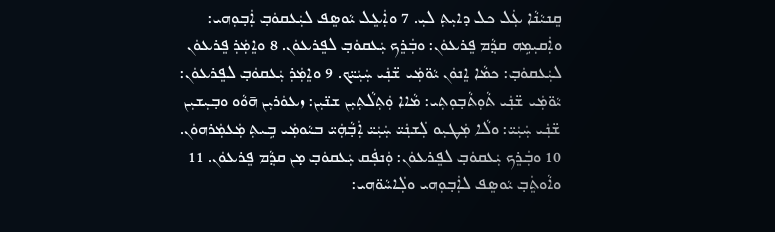ܩܸܢܝܵܢܵܐ ܥܲܠ ܟܠ ܕܐܝܼܬܼ ܠܝܼ. 7 ܘܐܲܥܸܠ ܝܵܘܣܸܦ ܠܝܲܥܩܘܿܒ݂ ܐܲܒ݂ܘܼܗܝ: ܘܐܲܩܝܼܡܹܗ ܩܕ݂ܵܡ ܦܸܪܥܘܿܢ: ܘܒܲܪܸܟ ܝܲܥܩܘܿܒ݂ ܠܦܸܪܥܘܿܢ. 8 ܘܐܸܡܲܪ݂ ܦܸܪܥܘܿܢ ܠܝܲܥܩܘܿܒ݂: ܟܡܵܐ ܐܸܢܘܿܢ ܝܵܘ̈ܡܲܝ ܫ̈ܢܲܝ ܚܲܝܲܝ̈ܟ. 9 ܘܐܸܡܲܪ݂ ܝܲܥܩܘܿܒ݂ ܠܦܸܪܥܘܿܢ: ܝܵܘ̈ܡܲܝ ܫ̈ܢܲܝ ܬܵܘܼܬܵܒ݂ܘܼܬܼܝ: ܡܵܐܐ ܘܲܬܼܠܵܬܼܝܼܢ ܫܢ̈ܝܼܢ: ܙܥܘܿܪܝܼܢ ܗ̄ܘܵܘ ܘܒ݂ܝܼܫܝܼܢ ܫ̈ܢܲܝ ܚܲܝܲܝ̈: ܘܠܵܐ ܡܲܛܝܼܘ ܠܲܫܢܲܝ̈ ܚܲܝܲܝ̈ ܐܲܒ݂ܵܗܲܝ̈ ܒܝܵܘܡܲܝ ܒܹܝܬܼ ܡܲܥܡܲܪܗܘܿܢ. 10 ܘܒܲܪܸܟ ܝܲܥܩܘܿܒ݂ ܠܦܸܪܥܘܿܢ: ܘܲܢܦܲܩ ܝܲܥܩܘܿܒ݂ ܡ̣ܢ ܩܕ݂ܵܡ ܦܸܪܥܘܿܢ. 11 ܘܐܵܘܬܸܿܒ݂ ܝܵܘܣܸܦ ܠܐܲܒ݂ܘܼܗܝ ܘܠܲܐܚܵܘ̈ܗܝ: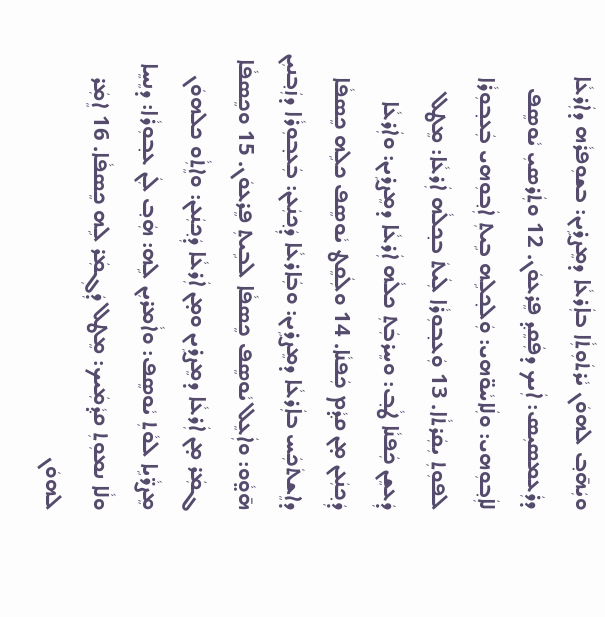ܘܝܲܗ̄ܒ݂ ܠܗܘܿܢ ܝܵܪܬܿܘܼܬܼܵܐ ܒܐܲܪܥܵܐ ܕܡܸܨܪܹܝܢ: ܒܫܘܼܦܪܵܗ ܕܐܲܪܥܵܐ ܕܪܲܥܡܣܝܼܣ: ܐܲܝܟ ܕܦܲܩܸܕ݂ ܦܸܪܥܘܿܢ. 12 ܘܬܲܪܣܝܼ ܝܵܘܣܸܦ ܠܐܲܒ݂ܘܼܗܝ: ܘܠܲܐܚܵܘ̈ܗܝ: ܘܲܠܟ݂ܠܹܗ ܒܹܝܬܼ ܐܲܒ݂ܘܼܗܝ ܒܲܥܒ݂ܘܼܪܵܐ ܠܦܘܼܬܼ ܝܼܩܲܪܬܵܐ. 13 ܘܲܥܒ݂ܘܼܪܵܐ ܠܲܝܬܿ ܒܟ݂ܠܵܗ ܐܲܪܥܵܐ: ܡܸܛܠ ܕܲܥܫܸܢ ܟܲܦܢܵܐ ܛܵܒ݂: ܘܚܸܪܒܲܬܼ ܟܠܵܗ ܐܲܪܥܵܐ ܕܡܸܨܪܹܝܢ: ܘܐܲܪܥܵܐ ܕܲܟ݂ܢܲܥܢ ܡ̣ܢ ܩܕ݂ܵܡ ܟܲܦܢܵܐ. 14 ܘܠܲܩܸܛ ܝܵܘܣܸܦ ܟܠܹܗ ܟܸܣܦܵܐ ܕܐܸܫܬܿܟܲܚ ܒܐܲܪܥܵܐ ܕܡܸܨܪܹܝܢ: ܘܒܲܐܪܥܵܐ ܕܲܟ݂ܢܲܥܢ: ܒܲܥܒ݂ܘܼܪܵܐ ܕܙܲܒ݂ܢܝܼܢ ܗ̄ܘ̤ܵܘ: ܘܐܲܥܸܠ ܝܵܘܣܸܦ ܟܸܣܦܵܐ ܠܒܹܝܬܼ ܦܸܪܥܘܿܢ. 15 ܘܟܸܣܦܵܐ ܓܡܲܪ ܡ̣ܢ ܐܲܪܥܵܐ ܕܡܸܨܪܹܝܢ ܘܡ̣ܢ ܐܲܪܥܵܐ ܕܲܟ݂ܢܲܥܢ: ܘܐܸܬܼܵܘ ܟܠܗܘܿܢ ܡܸܨܪܵ̈ܝܹܐ ܠܘܵܬܼ ܝܵܘܣܸܦ: ܘܐܵܡܪܝܼܢ ܠܹܗ: ܗܲܒ݂ ܠܲܢ ܥܒ݂ܘܼܪܵܐ: ܕܢܸܚܸܐ ܘܠܵܐ ܢܡܘܼܬܼ ܩܕ݂ܵܡܲܝܟ: ܡܸܛܠ ܕܲܓܼܡܲܪ ܠܹܗ ܟܸܣܦܵܐ. 16 ܐܸܡܲܪ ܠܗܘܿܢ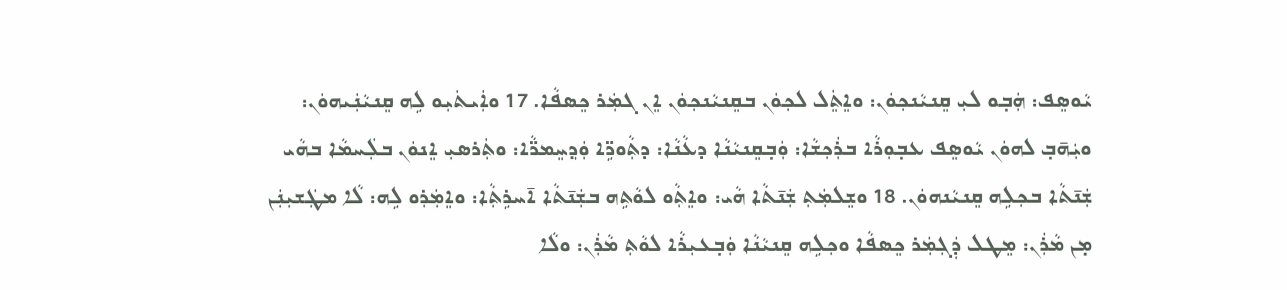ܝܵܘܣܸܦ: ܗܲܒ݂ܘ ܠܝܼ ܩܸܢܝܵܢܟ݂ܘܿܢ: ܘܐܸܬܸܿܠ ܠܟ݂ܘܿܢ ܒܩܸܢܝܵܢܟ݂ܘܿܢ ܐܸܢ ܓܡܲܪ ܟܸܣܦܵܐ. 17 ܘܐܲܝܬܿܝܼܘ ܠܹܗ ܩܸܢܝܵܢܲܝܗܘܿܢ: ܘܝܲܗ̄ܒ݂ ܠܗܘܿܢ ܝܵܘܣܸܦ ܥܒ݂ܘܼܪܵܐ ܒܪܲܟ݂ܫܵܐ: ܘܲܒ݂ܩܸܢܝܵܢܵܐ ܕܥܵܢܵܐ: ܕܬܼܵܘܪܹ̈ܐ ܘܲܕ݂ܚܸܡܪ̈ܵܐ: ܘܬܲܪܣܝܼ ܐܸܢܘܿܢ ܒܠܲܚܡܵܐ ܒܗܵܝ ܫܲܢ̄ܬܵܐ ܒܟ݂ܠܹܗ ܩܸܢܝܵܢܗܘܿܢ. 18 ܘܫܸܠܡܲܬܼ ܫܲܢ̄ܬܵܐ ܗܵܝ: ܘܐܸܬܼܵܘ ܠܘܵܬܹܗ ܒܫܲܢ̄ܬܵܐ ܐ̄ܚܪܹܬܼܵܐ: ܘܐܸܡܲܪ݂ܘ ܠܹܗ: ܠܵܐ ܡܛܲܫܝܼܢܲܢ ܡ̣ܢ ܡܵܪܲܢ: ܡܸܛܠ ܕܲܓܼܡܲܪ ܟܸܣܦܵܐ ܘܟ݂ܠܹܗ ܩܸܢܝܵܢܵܐ ܘܲܒ݂ܥܝܼܪܵܐ ܠܘܵܬܼ ܡܵܪܲܢ: ܘܠܵܐ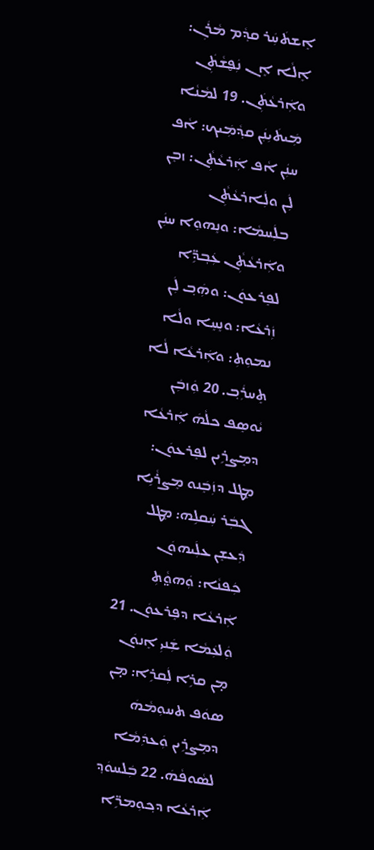ܐܸܫܬܿܚܲܪ ܩܕ݂ܵܡ ܡܵܪܲܢ: ܐܸܠܵܐ ܐܸܢ ܢܲܦ̮ܫܵܬܲܢ ܘܐܲܪܥܵܬܲܢ. 19 ܠܡܵܢܵܐ ܡܲܝܬܿܝܼܢܲܢ ܩܕ݂ܵܡܲܝܟ: ܐܵܦ ܚܢܲܢ ܐܵܦ ܐܲܪܥܵܬܼܵܢ: ܙܒܸܢ ܠܲܢ ܘܠܲܐܪܥܵܬܼܵܢ ܒܠܲܚܡܵܐ: ܘܢܸܗܘܸܐ ܚܢܲܢ ܘܐܲܪܥܵܬܼܵܢ ܥܲܒ݂ܕܹ̈ܐ ܠܦܸܪܥܘܿܢ: ܘܗܲܒ݂ ܠܲܢ ܙܲܪܥܵܐ: ܘܢܸܚܸܐ ܘܠܵܐ ܢܡܘܼܬܼ: ܘܐܲܪܥܵܐ ܠܵܐ ܬܸܚܪܲܒ݂. 20 ܘܲܙܒܲܢ ܝܵܘܣܸܦ ܟܠܵܗܿ ܐܲܪܥܵܐ ܕܡܸܨܪܹܝܢ ܠܦܸܪܥܘܿܢ: ܡܸܛܠ ܕܙܲܒܸܿܢܘ ܡܸܨܪܵܝܹܐ ܓܒܲܪ ܚܲܩܠܹܗ: ܡܸܛܠ ܕܲܥܫܸܢ ܥܠܲܝܗܘܿܢ ܟܲܦܢܵܐ: ܘܲܗܘ̤ܵܬܼ ܐܲܪܥܵܐ ܕܦܸܪܥܘܿܢ. 21 ܘܲܠܥܲܡܵܐ ܫܲܢܝܼ ܐܸܢܘܿܢ ܡ̣ܢ ܩܪܹܐ ܠܲܩܪܹܐ: ܡ̣ܢ ܣܘܿܦ ܬܚܘܼܡܵܗܿ ܕܡܸܨܪܹܝܢ ܘܲܥܕܲܡܵܐ ܠܣܵܘܦܵܗܿ. 22 ܒܲܠܚܘܿܕ݂ ܐܲܪܥܵܐ ܕܟ݂ܘܼܡܪܹ̈ܐ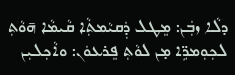ܕܠܵܐ ܙܒܲܢ: ܡܸܛܠ ܕܲܩܝܵܡܬܼܵܐ ܩܵܝܡܵܐ ܗ̄ܘܵܬܼ ܠܟ݂ܘܼܡܪܹ̈ܐ ܡ̣ܢ ܠܘܵܬܼ ܦܸܪܥܘܿܢ: ܘܐܵܟ݂ܠܝܼܢ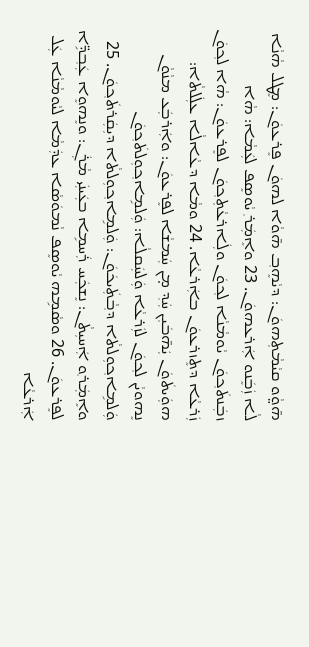ܗ̄ܘ̤ܵܘ ܩܝܵܡܵܬܼܗܘܿܢ: ܕܝܵܗܸܒ݂ ܗ̄ܘܵܐ ܠܗܘܿܢ ܦܸܪܥܘܿܢ: ܡܸܛܠ ܗܵܢܵܐ ܠܵܐ ܙܲܒܸܿܢܘ ܐܲܪܥܗܘܿܢ. 23 ܘܐܸܡܲܪ݂ ܝܵܘܣܸܦ ܠܥܲܡܵܐ: ܗܵܐ ܙܒܲܢܬܿܟ݂ܘܿܢ ܝܵܘܡܵܢܵܐ ܠܟ݂ܘܿܢ ܘܠܲܐܪܥܵܬܼܟ݂ܘܿܢ ܠܦܸܪܥܘܿܢ: ܗܵܐ ܠܟ݂ܘܿܢ ܙܲܪܥܵܐ ܕܬܸܙܪܥܘܿܢ ܒܐܲܪܥܵܐ. 24 ܘܡܵܐ ܕܥܵܐܠܵܐ ܥܠܲܠܬܵܐ: ܗܘܲܝܬܿܘܿܢ ܝܲܗ̄ܒܿܝܼܢ ܚܲܕ݂ ܡ̣ܢ ܚܲܡܫܵܐ ܠܦܸܪܥܘܿܢ: ܘܐܲܪܒܲܥ ܡܢܵܘܵܢ ܢܸܗܘܝܵܢ ܠܟ݂ܘܿܢ ܠܙܲܪܥܵܐ ܘܲܠܚܲܩܠܵܐ: ܘܲܠܡܹܐܟ݂ܘܼܠܬܿܟ݂ܘܿܢ ܘܲܠܡܹܐܟ݂ܘܼܠܬܵܐ ܕܒ݂ܵܬܲܝܟܿܘܿܢ: ܘܲܠܡܹܐܟ݂ܘܼܠܬܵܐ ܕܝܼܩܲܪܬܿܟ݂ܘܿܢ. 25 ܘܐܸܡܲܪ݂ܘ ܐܲܚܝܼܬܵܢ: ܢܸܫܟܲܚ ܪܲܚܡܹܐ ܒܥܲܝܢܲܝ ܡܵܪܲܢ: ܘܢܸܗܘܸܐ ܥܲܒ݂ܕܹ̈ܐ ܠܦܸܪܥܘܿܢ. 26 ܘܣܵܡܹܗ ܝܵܘܣܸܦ ܢܵܡܘܿܣܵܐ ܥܕܲܡܵܐ ܠܝܵܘܡܵܢܵܐ ܥܲܠ ܐܲܪܥܵܐ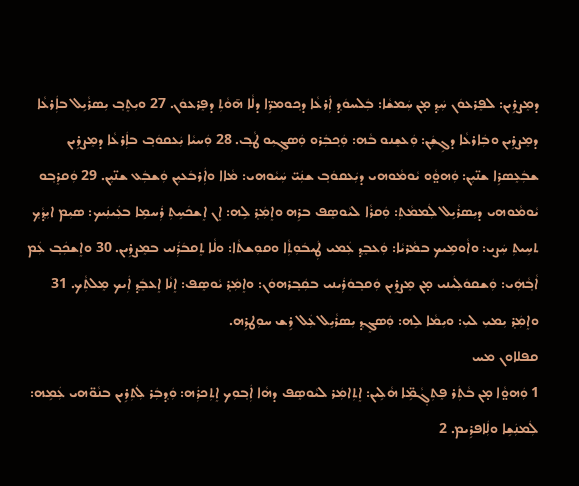ܕܡܸܨܪܹܝܢ: ܠܦܸܪܥܘܿܢ ܚܲܕ݂ ܡ̣ܢ ܚܲܡܫܵܐ: ܒܲܠܚܘܿܕ݂ ܐܲܪܥܵܐ ܕܟ݂ܘܡܪܹ̈ܐ ܕܠܵܐ ܗ̄ܘܵܬܼ ܕܦܸܪܥܘܿܢ. 27 ܘܝܼܬܸܒ݂ ܝܼܣܪܵܝܹܠ ܒܐܲܪܥܵܐ ܕܡܸܨܪܹܝܢ ܘܒܲܐܪܥܵܐ ܕܓܹܫܲܢ: ܘܲܥܫܸܢܘ ܒܵܗ: ܘܲܟ݂ܒܲܪܘ ܘܲܣܓܼܝܼܘ ܛܵܒ݂. 28 ܘܲܚܝܵܐ ܝܲܥܩܘܿܒ݂ ܒܐܲܪܥܵܐ ܕܡܸܨܪܹܝܢ ܫܒܲܥܸܣܪܹܐ ܫܢ̈ܝܼܢ: ܘܲܗܘ̤ܵܘ ܝܵܘܡܵܘܗܝ ܕܝܲܥܩܘܿܒ݂ ܫܢܲܝ̈ ܚܲܝܵܘܗܝ: ܡܵܐܐ ܘܐܲܪܒܿܥܝܼܢ ܘܲܫܒܲܥ ܫܢ̈ܝܼܢ. 29 ܘܲܩܪܸܒ݂ܘ ܝܵܘܡܵܘܗܝ ܕܝܼܣܪܵܝܹܠ ܠܲܡܡܵܬܼ: ܘܲܩܪܵܐ ܠܝܵܘܣܸܦ ܒܪܹܗ ܘܐܸܡܲܪ݂ ܠܹܗ: ܐܸܢ ܐܸܫܟܿܚܹܬܼ ܪܲܚܡܹܐ ܒܥܲܝܢܲܝܟ: ܣܝܼܡ ܐܝܼܕ݂ܵܟ݂ ܬܚܹܝܬܼ ܚܲܨܝ: ܘܐܵܘܡܹܝܟ ܒܡܵܪܝܵܐ: ܘܲܥܒܸܕ݂ ܥܲܡܝ ܛܲܝܒܿܘܼܬܼܵܐ ܘܩܘܼܫܬܵܐ: ܘܠܵܐ ܬܸܩܒܿܪܲܢܝ ܒܡܸܨܪܹܝܢ. 30 ܘܐܸܫܟܲܒ݂ ܥܲܡ ܐܵܒ݂ܵܗܲܝ: ܘܲܫܩܘܿܠܲܝܢܝ ܡ̣ܢ ܡܸܨܪܹܝܢ ܘܲܩܒ݂ܘܿܪܲܝܢܝ ܒܩܲܒ݂ܪܗܘܿܢ: ܘܐܸܡܲܪ݂ ܝܵܘܣܸܦ: ܐܸܢܵܐ ܐܸܥܒܸܿܕ݂ ܐܲܝܟ ܡܸܠܬܼܵܟ. 31 ܘܐܸܡܲܪ݂ ܝܼܡܝܼ ܠܝܼ: ܘܝܼܡܵܐ ܠܹܗ: ܘܲܣܓܸܕ݂ ܝܼܣܪܵܝܹܠ ܥܲܠ ܪܹܫ ܚܘܼܛܪܹܗ.
ܩܦܠܐܘܢ ܡܚ
1 ܘܲܗܘ̤ܵܐ ܡ̣ܢ ܒܵܬܲܪ ܦܸܬܼܓ݂ܵܡܹ̈ܐ ܗܵܠܹܝܢ: ܐܸܬܼܐܡܲܪ ܠܝܵܘܣܸܦ ܕܗܵܐ ܐܲܒ݂ܘܼܟ ܐܸܬܼܟܪܲܗ: ܘܲܕ݂ܒܲܪ ܠܲܬܼܪܹܝܢ ܒܢܵܘ̈ܗܝ ܥܲܡܹܗ: ܠܲܡܢܲܫܹܐ ܘܠܲܐܦܪܹܝܡ. 2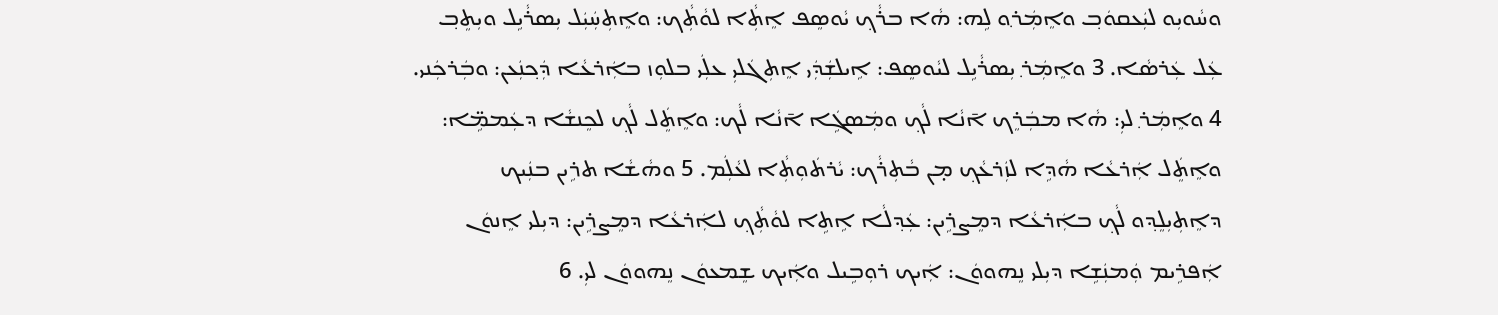ܘܚܵܘܝܼܘ ܠܝܲܥܩܘܿܒ݂ ܘܐܸܡܲܪ݂ܘ ܠܹܗ: ܗܵܐ ܒܪܵܟ݂ ܝܵܘܣܸܦ ܐܸܬܼܵܐ ܠܘܵܬܼܵܟ: ܘܐܸܬܼܚܲܝܲܠ ܝܼܣܪܵܝܹܠ ܘܝܼܬܸܒ݂ ܥܲܠ ܥܲܪܣܵܐ. 3 ܘܐܸܡܲܪ݂ ܝܼܣܪܵܝܹܠ ܠܝܵܘܣܸܦ: ܐܹܝܠܫܲܕܲܝ ܐܸܬܼܓܿܠܝܼ ܥܠܲܝ ܒܠܘܼܙ ܒܐܲܪܥܵܐ ܕܲܟ݂ܢܲܥܢ: ܘܒܲܪܟܲܢܝ. 4 ܘܐܸܡܲܪ݂ ܠܝܼ: ܗܵܐ ܡܒܲܪܸܟ ܐ̄ܢܵܐ ܠܵܟ݂ ܘܡܲܣܓܹܿܐ ܐ̄ܢܵܐ ܠܵܟ: ܘܐܸܬܸܿܠ ܠܵܟ݂ ܠܟܸܢܫܵܐ ܕܥܲܡܡܹ̈ܐ: ܘܐܸܬܸܿܠ ܐܲܪܥܵܐ ܗܵܕܹܐ ܠܙܲܪܥܵܟ݂ ܡ̣ܢ ܒܵܬܼܪܵܟ: ܝܵܪܬܿܘܼܬܼܵܐ ܠܥܵܠܲܡ. 5 ܘܗܵܫܵܐ ܬܪܹܝܢ ܒܢܲܝܟ ܕܐܸܬܼܝܼܠܸܕ݂ܘ ܠܵܟ݂ ܒܐܲܪܥܵܐ ܕܡܸܨܪܹܝܢ: ܥܲܕ݂ܠܵܐ ܐܹܬܹܐ ܠܘܵܬܼܵܟ݂ ܠܐܲܪܥܵܐ ܕܡܸܨܪܹܝܢ: ܕܝܼܠܝ ܐܸܢܘܿܢ ܐܲܦܪܹܝܡ ܘܲܡܢܲܫܹܐ ܕܝܼܠܝ ܢܸܗܘܘܿܢ: ܐܲܝܟ ܪܘܼܒܹܝܠ ܘܐܲܝܟ ܫܸܡܥܘܿܢ ܢܸܗܘܘܿܢ ܠܝܼ. 6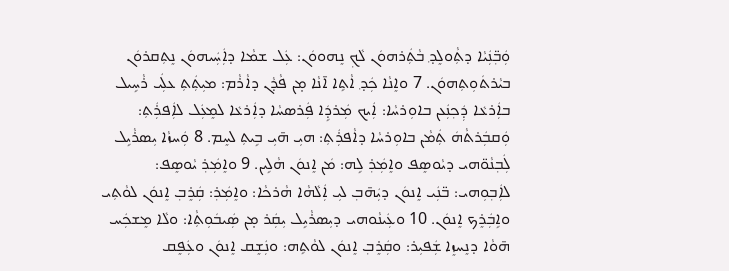ܘܲܒ݂̈ܢܲܝܵܐ ܕܬܼܵܘܠܸܕ݂ ܒܵܬܲܪܗܘܿܢ ܠܵܟ݂ ܢܸܗܘܘܿܢ: ܥܲܠ ܫܡܵܐ ܕܐܲܚܲܝܗܘܿܢ ܢܸܬܼܩܪܘܿܢ ܒܝܵܪܬܿܘܼܬܼܗܘܿܢ. 7 ܘܐܸܢܵܐ ܟܲܕ݂ ܐܵܬܹܐ ܐ̄ܢܵܐ ܡ̣ܢ ܦܵܕܵܢ ܕܐܵܪܵܡ: ܡܝܼܬܲܬܼ ܥܠܲܝ ܪܵܚܹܝܠ ܒܐܲܪܥܵܐ ܕܲܟ݂ܢܲܥܢ ܒܐܘܼܪܚܵܐ: ܐܲܝܟ ܡܲܪܕܹܿܐ ܦܲܪܣܚܵܐ ܕܐܲܪܥܵܐ ܠܡܸܥܲܠ ܠܐܲܦܪܲܬܼ: ܘܲܩܒܲܪܬܵܗܿ ܬܲܡܵܢ ܒܐܘܼܪܚܵܐ ܕܐܵܦܪܲܬܼ: ܗܝܼ ܗ̄ܝܼ ܒܹܝܬܼ ܠܚܸܡ. 8 ܘܲܚܙܵܐ ܝܼܣܪܵܝܹܠ ܠܲܒ݂ܢܵܘ̈ܗܝ ܕܝܵܘܣܸܦ ܘܐܸܡܲܪ݂ ܠܹܗ: ܡܿܢ ܐܸܢܘܿܢ ܗܵܠܹܝܢ. 9 ܘܐܸܡܲܪ݂ ܝܵܘܣܸܦ: ܠܐܲܒ݂ܘܼܗܝ: ܒ̈ܢܲܝ ܐܸܢܘܿܢ ܕܝܲܗ̄ܒ݂ ܠܝܼ ܐܲܠܵܗܵܐ ܗܵܪܟܵܐ: ܘܐܸܡܲܪ݂: ܩܲܪܸܒ݂ ܐܸܢܘܿܢ ܠܘܵܬܼܝ ܘܐܹܒܲܪܸܟ ܐܸܢܘܿܢ. 10 ܘܥܲܝܢܵܘܗܝ ܕܝܼܣܪܵܝܹܠ ܝܼܩܲܪ ܡ̣ܢ ܣܲܝܒܿܘܼܬܼܵܐ: ܘܠܵܐ ܡܸܫܟܲܚ ܗ̄ܘܵܐ ܕܢܸܚܙܸܐ ܫܲܦܝܼܪ: ܘܩܲܪܸܒ݂ ܐܸܢܘܿܢ ܠܘܵܬܹܗ: ܘܢܲܫܸܩ ܐܸܢܘܿܢ ܘܥܲܦܸܩ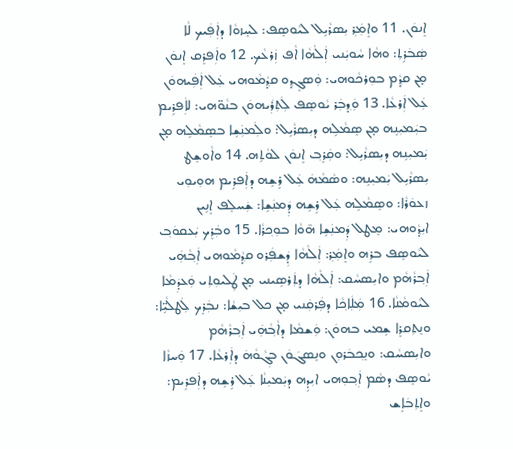ܐܸܢܘܿܢ. 11 ܘܐܸܡܲܪ݂ ܝܼܣܪܵܝܹܠ ܠܝܵܘܣܸܦ: ܠܚܸܙܘܵܐ ܕܐܲܦܲܝܟ ܠܵܐ ܣܲܒܿܪܹܬܼ: ܘܗܵܐ ܚܵܘܝܲܢܝ ܐܲܠܵܗܵܐ ܐܵܦ ܙܲܪܥܵܟ. 12 ܘܐܲܦܪܸܩ ܐܸܢܘܿܢ ܡ̣ܢ ܩܕ݂ܵܡ ܒܘܼܪܟܵܘܗܝ: ܘܲܣܓܸܕ݂ܘ ܩܕ݂ܵܡܵܘܗܝ ܥܲܠ ܐܲܦܲܝܗܘܿܢ ܥܲܠ ܐܲܪܥܵܐ. 13 ܘܲܕ݂ܒܲܪ ܝܵܘܣܸܦ ܠܲܬܼܪܲܝܗܘܿܢ ܒܢܵܘ̈ܗܝ: ܠܐܲܦܪܹܝܡ ܒܝܲܡܝܼܢܹܗ ܡ̣ܢ ܣܸܡܵܠܹܗ ܕܝܼܣܪܵܝܹܠ: ܘܠܲܡܢܲܫܹܐ ܒܣܸܡܵܠܹܗ ܡ̣ܢ ܝܲܡܝܼܢܹܗ ܕܝܼܣܪܵܝܹܠ: ܘܩܲܪܸܒ݂ ܐܸܢܘܿܢ ܠܘܵܬܹܗ. 14 ܘܐܵܘܫܸܛ ܝܼܣܪܵܝܹܠ ܝܲܡܝܼܢܹܗ: ܘܣܵܡܵܗܿ ܥܲܠ ܪܹܫܹܗ ܕܐܲܦܪܹܝܡ ܗܘܼܝܘܼܝ ܙܥܘܿܪܵܐ: ܘܣܸܡܵܠܹܗ ܥܲܠ ܪܹܫܹܗ ܕܲܡܢܲܫܹܐ: ܫܲܚܠܸܦ ܐܸܢܹܝܢ ܐܝܼܕ݂ܵܘܗܝ: ܡܸܛܠ ܕܲܡܢܲܫܹܐ ܗ̄ܘܵܐ ܒܘܼܟ݂ܪܵܐ. 15 ܘܒܲܪܸܟ ܝܲܥܩܘܿܒ݂ ܠܝܵܘܣܸܦ ܒܪܹܗ ܘܐܸܡܲܪ݂: ܐܲܠܵܗܵܐ ܕܲܫܦܲܪܘ ܩܕ݂ܵܡܵܘܗܝ ܐܲܒ݂ܵܗܲܝ ܐܲܒ݂ܪܵܗܵܡ ܘܐܝܼܣܚܵܩ: ܐܲܠܵܗܵܐ ܕܬܲܪܣܹܝܢܝ ܡ̣ܢ ܛܲܠܝܘܼܬܼܝ ܘܲܥܕܲܡܵܐ ܠܝܵܘܡܵܢܵܐ. 16 ܡܲܠܲܐܟ݂ܵܐ ܕܦܲܪܩܲܢܝ ܡ̣ܢ ܟܠ ܒܝܼܫܵܐ: ܢܒܲܪܸܟ ܠܲܛܠܵܝܹ̈ܐ: ܘܢܸܬܼܩܪܸܐ ܫܹܡܝ ܒܗܘܿܢ: ܘܲܫܡܵܐ ܕܐܵܒ݂ܵܗܲܝ ܐܲܒ݂ܪܵܗܵܡ ܘܐܝܼܣܚܵܩ: ܘܢܸܟ݂ܒܿܪܘܼܢ ܘܢܸܣܓܿܘܿܢ ܒܓ݂ܵܘܵܗܿ ܕܐܲܪܥܵܐ. 17 ܘܲܚܙܵܐ ܝܵܘܣܸܦ ܕܣܵܡ ܐܲܒ݂ܘܼܗܝ ܐܝܼܕܹܗ ܕܝܲܡܝܼܢܵܐ ܥܲܠ ܪܹܫܹܗ ܕܐܲܦܪܹܝܡ: ܘܐܸܬܼܒܿܐܸܫ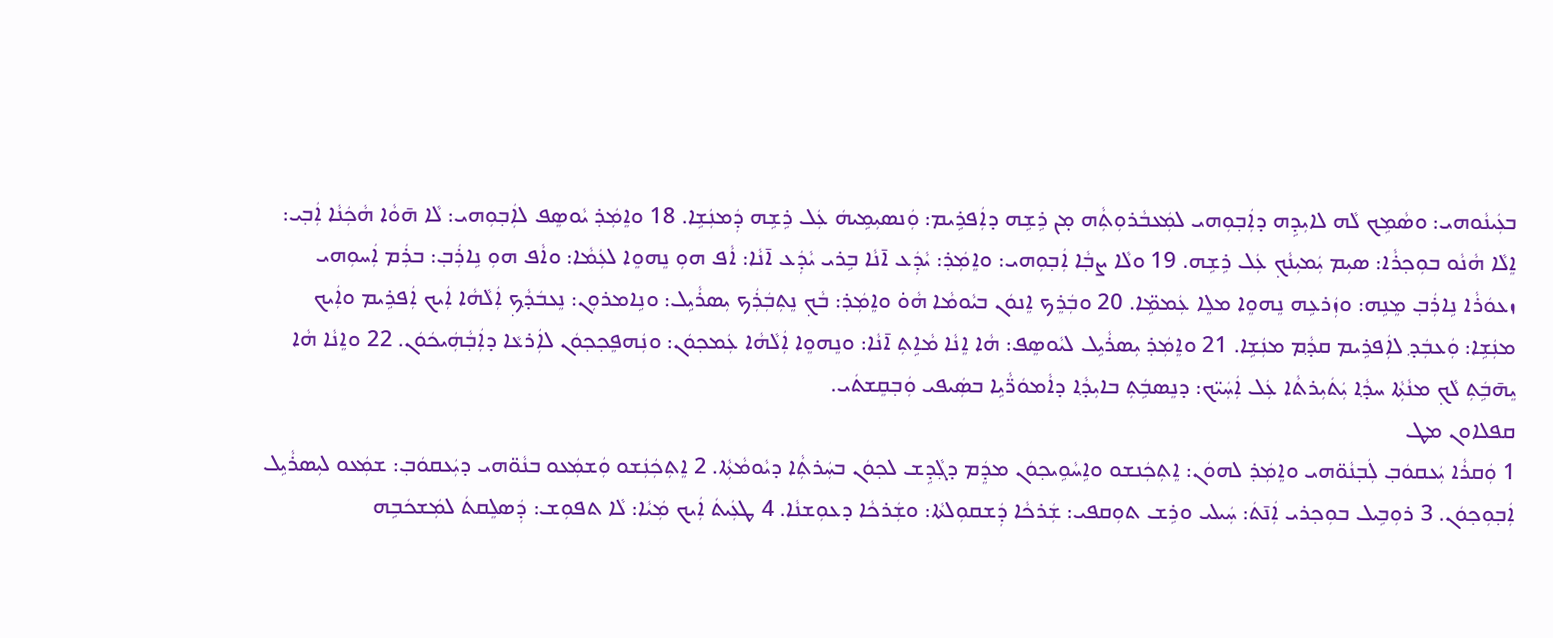ܒܥܲܝܢܵܘܗܝ: ܘܣܵܡܹܟ ܠܵܗ ܠܐܝܼܕܹܗ ܕܐܲܒ݂ܘܼܗܝ ܠܡܲܥܒܵܪܘܼܬܼܵܗ ܡ̣ܢ ܪܹܫܹܗ ܕܐܲܦܪܹܝܡ: ܘܲܢܣܝܼܡܹܝܗܿ ܥܲܠ ܪܹܫܹܗ ܕܲܡܢܲܫܹܐ. 18 ܘܐܸܡܲܪ݂ ܝܵܘܣܸܦ ܠܐܲܒ݂ܘܼܗܝ: ܠܵܐ ܗ̄ܘܵܐ ܗܵܟܲܢܵܐ ܐܲܒ݂ܝ: ܐܸܠܵܐ ܗܵܢܵܘ ܒܘܼܟ݂ܪܵܐ: ܣܝܼܡ ܝܲܡܝܼܢܵܟ݂ ܥܲܠ ܪܹܫܹܗ. 19 ܘܠܵܐ ܨܒ݂ܵܐ ܐܲܒ݂ܘܼܗܝ: ܘܐܸܡܲܪ݂: ܝܵܕܲܥ ܐ̄ܢܵܐ ܒܹܪܝ ܝܵܕܲܥ ܐ̄ܢܵܐ: ܐܵܦ ܗܘܼ ܢܸܗܘܸܐ ܠܥܲܡܵܐ: ܘܐܵܦ ܗܘܼ ܢܹܐܪܲܒ݂: ܒܪܲܡ ܐܲܚܘܼܗܝ ܙܥܘܿܪܵܐ ܢܹܐܪܲܒ݂ ܡܸܢܹܗ: ܘܙܲܪܥܹܗ ܢܸܗܘܸܐ ܡܠܸܐ ܥܲܡܡܹ̈ܐ. 20 ܘܒܲܪܸܟ ܐܸܢܘܿܢ ܒܝܵܘܡܵܐ ܗܵܘ̇ ܘܐܸܡܲܪ݂: ܒܵܟ݂ ܢܸܬܼܒܲܪܲܟ ܝܼܣܪܵܝܹܠ: ܘܢܹܐܡܪܘܼܢ: ܢܸܥܒܿܕ݂ܵܟ݂ ܐܲܠܵܗܵܐ ܐܲܝܟ ܐܲܦܪܹܝܡ ܘܐܲܝܟ ܡܢܲܫܹܐ: ܘܲܥܒܲܕ݂ ܠܐܲܦܪܹܝܡ ܩܕ݂ܵܡ ܡܢܲܫܹܐ. 21 ܘܐܸܡܲܪ݂ ܝܼܣܪܵܝܹܠ ܠܝܵܘܣܸܦ: ܗܵܐ ܐܸܢܵܐ ܡܵܐܹܬܼ ܐ̄ܢܵܐ: ܘܢܸܗܘܸܐ ܐܲܠܵܗܵܐ ܥܲܡܟ݂ܘܿܢ: ܘܢܲܗܦܸܟ݂ܟ݂ܘܿܢ ܠܐܲܪܥܵܐ ܕܐܲܒ݂ܵܗܲܝܟܿܘܿܢ. 22 ܘܐܸܢܵܐ ܗܵܐ ܝܸܗ̄ܒܹܿܬܼ ܠܵܟ݂ ܡܢܵܬܼܵܐ ܚܕ݂ܵܐ ܝܲܬܿܝܼܪܬܵܐ ܥܲܠ ܐܲܚܲܝ̈ܟ: ܕܢܸܣܒܹܿܬܼ ܒܐܝܼܕ݂ܵܐ ܕܐܵܡܘܿܪ̈ܵܝܹܐ ܒܣܲܝܦܝ ܘܲܒ݂ܩܸܫܬܿܝ.
ܩܦܠܐܘܢ ܡܛ
1 ܘܲܩܪܵܐ ܝܲܥܩܘܿܒ݂ ܠܲܒ݂ܢܵܘ̈ܗܝ ܘܐܸܡܲܪ݂ ܠܗܘܿܢ: ܐܸܬܼܟܲܢܫܘ ܘܐܹܚܵܘܹܝܟ݂ܘܿܢ ܡܕܸܿܡ ܕܓ݂ܵܕܹܫ ܠܟ݂ܘܿܢ ܒܚܲܪܬܼܵܐ ܕܝܵܘܡܵܬܼܵܐ. 2 ܐܸܬܼܟܲܢܲܫܘ ܘܲܫܡܲܥܘ ܒܢܵܘ̈ܗܝ ܕܝܲܥܩܘܿܒ݂: ܫܡܲܥܘ ܠܝܼܣܪܵܝܹܠ ܐܲܒ݂ܘܼܟ݂ܘܿܢ. 3 ܪܘܼܒܹܝܠ ܒܘܼܟ݂ܪܝ ܐܲܢ̄ܬܿ: ܚܲܝܠܝ ܘܪܹܫ ܬܘܼܩܦܝ: ܫܲܪܟܵܐ ܕܲܫܩܘܼܠܬܵܐ: ܘܫܲܪܟܵܐ ܕܥܘܼܫܢܵܐ. 4 ܛܥܲܝܬܿ ܐܲܝܟ ܡܲܝܵܐ: ܠܵܐ ܬܦܘܼܫ: ܕܲܣܠܸܩܬܿ ܠܡܲܫܟܿܒܹܗ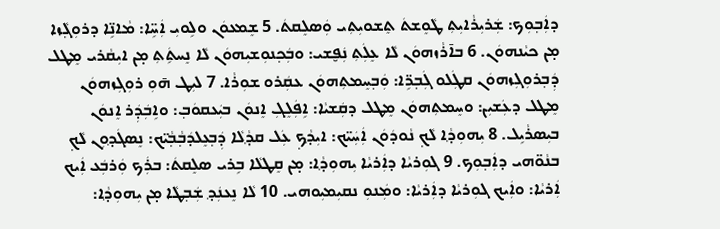ܕܐܲܒ݂ܘܼܟ: ܫܲܪܝܼܪܵܐܝܼܬܼ ܛܵܘܸܫܬܿ ܬܸܫܘܝܼܬܼܝ ܘܲܣܠܸܩܬܿ. 5 ܫܸܡܥܘܿܢ ܘܠܹܘܝܼ ܐܲܚܹ̈ܐ: ܡܵܐܢܹ̈ܐ ܕܪܘܼܓ݂ܵܙܐ ܡ̣ܢ ܟܝܵܢܗܘܿܢ. 6 ܒܐ̄ܪܵܙܗܘܿܢ ܠܵܐ ܥܸܠܲܬܼ ܢܲܦ̮ܫܝ: ܘܒܲܟ݂ܢܘܼܫܝܼܗܘܿܢ ܠܵܐ ܢܸܚܬܹܿܬܼ ܡ̣ܢ ܐܝܼܩܵܪܝ ܡܸܛܠ ܕܲܒ݂ܪܘܼܓܼܙܗܘܿܢ ܩܛܲܠܘ ܓܲܒ݂ܪܹ̈ܐ: ܘܲܒ݂ܚܸܡܬܼܗܘܿܢ ܥܩܲܪܘ ܫܘܼܪܵܐ. 7 ܠܝܼܛ ܗ̄ܘܼ ܪܘܼܓܼܙܗܘܿܢ ܡܸܛܠ ܕܥܲܫܝܼܢ: ܘܚܸܡܬܼܗܘܿܢ ܡܸܛܠ ܕܩܲܫܝܵܐ: ܐܹܦܲܠܸܓܼ ܐܸܢܘܿܢ ܒܝܲܥܩܘܿܒ݂: ܘܐܹܒܲܕܲܪ ܐܸܢܘܿܢ ܒܝܼܣܪܵܝܹܠ. 8 ܝܼܗܘܼܕ݂ܵܐ ܠܵܟ݂ ܢܵܘܕܿܘܿܢ ܐܲܚܲܝ̈ܟ: ܐܝܼܕ݂ܵܟ݂ ܥܲܠ ܩܕ݂ܵܠܵܐ ܕܲܒ݂ܥܸܠܕܿܒ݂ܵܒ݂ܵܝ̈ܟ: ܢܸܣܓܿܕ݂ܘܼܢ ܠܵܟ݂ ܒܢܵܘ̈ܗܝ ܕܐܲܒ݂ܘܼܟ. 9 ܓܘܼܪܝܵܐ ܕܐܲܪܝܵܐ ܝܼܗܘܼܕ݂ܵܐ: ܡ̣ܢ ܩܸܛܠܵܐ ܒܹܪܝ ܣܠܸܩܬܿ: ܒܪܲܟ ܘܲܪܒܲܥ ܐܲܝܟ ܐܲܪܝܵܐ: ܘܐܲܝܟ ܓܘܼܪܝܵܐ ܕܐܲܪܝܵܐ: ܘܡܲܢܘܼ ܢܩܝܼܡܝܼܘܗܝ. 10 ܠܵܐ ܢܸܥܢܲܕ݂ ܫܲܒ݂ܛܵܐ ܡ̣ܢ ܝܼܗܘܼܕ݂ܵܐ: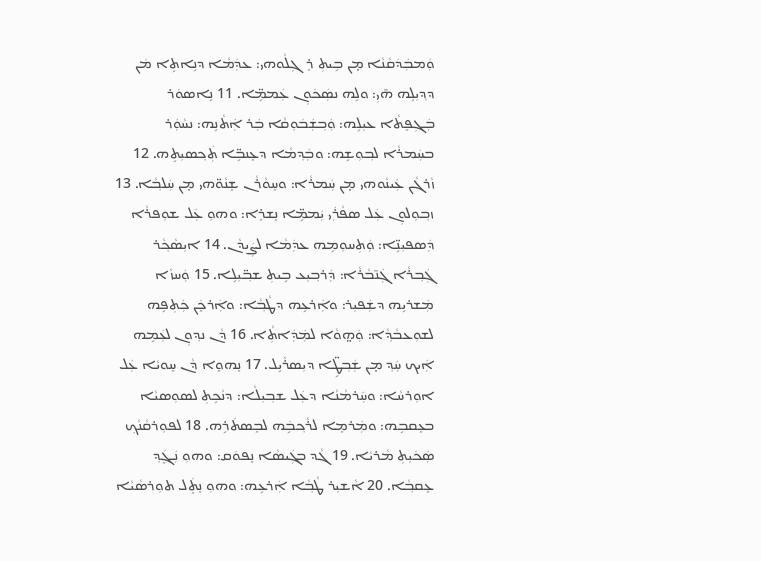ܘܲܡܒܲܕܿܩܵܢܵܐ ܡ̣ܢ ܒܹܝܬܼ ܪܸܓܼܠܵܘܗܝ: ܥܕܲܡܵܐ ܕܢܹܐܬܹܐ ܡܿܢ ܕܕ݂ܝܼܠܹܗ ܗ̄ܝܼ: ܘܠܹܗ ܢܣܲܟܿܘܼܢ ܥܲܡܡܹ̈ܐ. 11 ܢܹܐܣܘܿܪ ܒܲܓܼܦܸܬܵܐ ܥܝܼܠܹܗ: ܘܲܒ݂ܫܲܒܿܘܼܩܵܐ ܒܲܪ ܐܲܬܵܢܹܗ: ܢܚܵܘܲܪ ܒܚܲܡܪܵܐ ܠܒ݂ܘܼܫܹܗ: ܘܒܲܕ݂ܡܵܐ ܕܥܸܢܒܹ̈ܐ ܬܲܟ݂ܣܝܼܬܹܗ. 12 ܙܵܪܓܵܢ ܥܲܝܢܵܘܗܝ ܡ̣ܢ ܚܲܡܪܵܐ: ܘܚܸܘܵܪܵܢ ܫܸܢܵܘ̈ܗܝ ܡ̣ܢ ܚܲܠܒ݂ܵܐ. 13 ܙܒ݂ܘܼܠܘܼܢ ܥܲܠ ܣܦܵܪܲܝ ܝܲܡܡܹ̈ܐ ܢܸܫܪܸܐ: ܘܗܘܼ ܥܲܠ ܫܘܼܦܪܵܐ ܕܲܣܦܝܼܢܹ̈ܐ: ܘܲܬܼܚܘܼܡܹܗ ܥܕܲܡܵܐ ܠܨܲܝܕܵܢ. 14 ܐܝܼܣܵܟ݂ܵܪ ܓܲܒ݂ܪܵܐ ܓܲܢ̄ܒܵܪܵܐ: ܕܲܪܒ݂ܝܼܥ ܒܹܝܬܼ ܫܒ݂̈ܝܼܠܹܐ. 15 ܘܲܚܙܵܐ ܡܲܫܪܝܹܗ ܕܫܲܦܝܼܪ: ܘܐܲܪܥܹܗ ܕܛܵܒ݂ܵܐ: ܘܐܲܪܟܸܿܢ ܟܲܬܼܦܹܗ ܠܫܘܼܥܒܵܕ݂ܵܐ: ܘܲܗ̤ܘܵܐ ܠܡܲܕܲܐܬܼܵܐ. 16 ܕܵܢ ܢܕ݂ܘܼܢ ܠܥܲܡܹܗ ܐܲܝܟ ܚܲܕ݂ ܡ̣ܢ ܫܲܒ݂ܛܹ̈ܐ ܕܝܼܣܪܵܝܹܠ. 17 ܢܸܗܘܸܐ ܕܵܢ ܚܸܘܝܵܐ ܥܲܠ ܐܘܼܪܚܵܐ: ܘܚܲܪܡܵܢܵܐ ܕܥܲܠ ܫܒ݂ܝܼܠܵܐ: ܕܢܵܟܹܬܼ ܠܣܘܼܣܝܵܐ ܒܥܸܩܒܹܗ: ܘܡܲܪܡܸܐ ܠܪܵܟ݂ܒܹܿܗ ܠܒܸܣܬܿܪܹܗ. 18 ܠܦܘܼܪܩܵܢܵܟ݂ ܣܲܟܿܝܼܬܼ ܡܵܪܝܵܐ. 19 ܓܵܕ ܒܓܲܝܣܵܐ ܢܸܦܘܿܩ: ܘܗܘܼ ܢܲܓܸܿܕ݂ ܥܸܩܒ݂ܵܐ. 20 ܐܵܫܝܼܪ ܛܵܒ݂ܵܐ ܐܲܪܥܹܗ: ܘܗܘܼ ܢܸܬܸܿܠ ܬܘܼܪܣܵܝܵܐ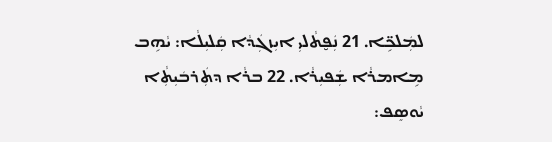ܠܡܲܠܟܹ̈ܐ. 21 ܢܲܦ̮ܬܵܠܝܼ ܐܝܼܙܓܲܕܵܐ ܩܲܠܝܼܠܵܐ: ܝܵܗܹܒ ܡܹܐܡܪܵܐ ܫܲܦܝܼܪܵܐ. 22 ܒܪܵܐ ܕܬܲܪܒܿܝܼܬܼܵܐ ܝܵܘܣܸܦ: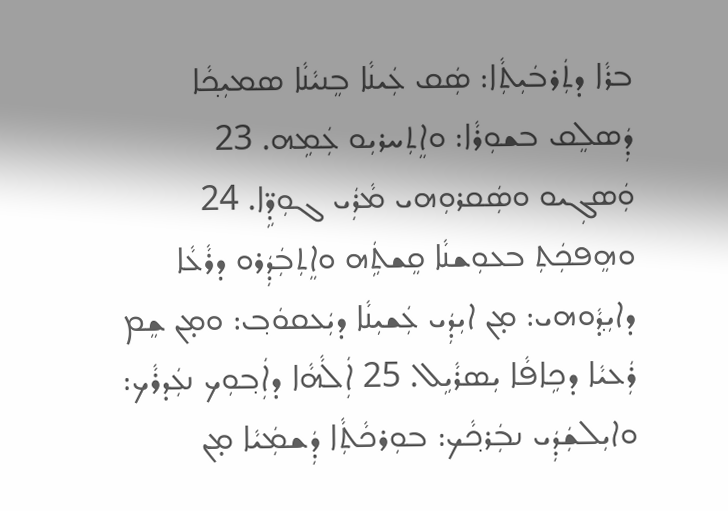ܒܪܵܐ ܕܬܲܪܒܿܝܼܬܼܵܐ: ܣܲܩ ܥܲܝܢܵܐ ܒܸܢܝܵܢܵܐ ܣܡܝܼܟ݂ܵܐ ܕܲܣܠܸܩ ܒܫܘܼܪܵܐ: ܘܐܸܬܼܚܪܝܼܘ ܥܲܡܹܗ. 23 ܘܲܣܓܼܝܘ ܘܣܲܩܪܘܼܗܝ ܡܵܪܲܝ ܓܘܼܕܹ̈ܐ. 24 ܘܗܸܦܟܲܬܼ ܒܥܘܼܫܢܵܐ ܩܸܫܬܹܿܗ ܘܐܸܬܼܒܲܕܲܪܘ ܕܪܵܥܵܐ ܕܐܝܼܕ݂ܵܘܗܝ: ܡ̣ܢ ܐܝܼܕܲܝ ܥܲܫܝܼܢܵܐ ܕܝܲܥܩܘܿܒ݂: ܘܡ̣ܢ ܫܸܡ ܪܲܥܝܵܐ ܕܟܹܐܦܵܐ ܝܼܣܪܵܝܹܠ. 25 ܐܲܠܵܗܵܐ ܕܐܲܒ݂ܘܼܟ ܢܥܲܕܪܵܟ: ܘܐܝܼܠܫܲܕܲܝ ܢܒܲܪܟ݂ܵܟ: ܒܘܼܪܟܵܬܼܵܐ ܕܲܫܡܲܝܵܐ ܡ̣ܢ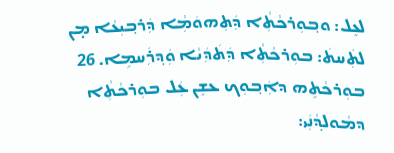ܠܥܸܠ: ܘܒ݂ܘܼܪܟܵܬܼܵܐ ܕܲܬܼܗܘܿܡܼܵܐ ܕܲܪܒ݂ܝܼܥܵܐ ܡ̣ܢ ܠܬܲܚܬܿ: ܒܘܼܪܟܵܬܼܵܐ ܕܲܬܿܕܲܝܵܐ ܘܲܕ݂ܪܲܚܡܹܐ. 26 ܒܘܼܪܟܵܬܹܗ ܕܐܲܒ݂ܘܼܟ ܥܫܸܢ ܥܲܠ ܒܘܼܪܟܵܬܼܵܐ ܕܡܵܘܠܕ݂ܵܢܲܝ: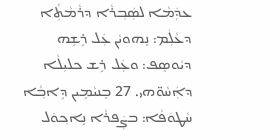ܥܕܲܡܵܐ ܠܣܲܒ݂ܪܵܐ ܕܪܵܡܵܬܼܵܐ ܕܥܵܠܲܡ: ܢܸܗܘܝܵܢ ܥܲܠ ܪܹܫܹܗ ܕܝܵܘܣܸܦ: ܘܥܲܠ ܪܹܫ ܟܠܝܼܠܵܐ ܕܐܲܚܵܘ̈ܗܝ. 27 ܒܸܢܝܵܡܹܝܢ ܕܹܐܒ݂ܵܐ ܚܵܛܘܿܦܵܐ: ܒܨܲܦܪܵܐ ܢܹܐܟ݂ܘܿܠ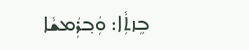ܒܸܙܬܼܵܐ: ܘܲܒ݂ܪܲܡܫܵܐ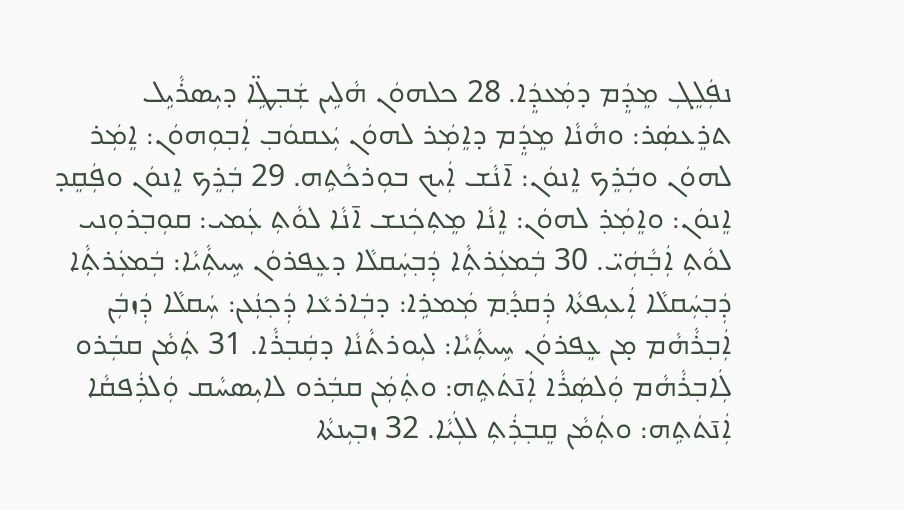ܢܦܲܠܸܓܼ ܡܸܕܸܿܡ ܕܡܲܥܕܸܿܐ. 28 ܟܠܗܘܿܢ ܗܵܠܹܝܢ ܫܲܒ݂ܛܹ̈ܐ ܕܝܼܣܪܵܝܹܠ ܬܪܸܥܣܲܪ: ܘܗܵܢܵܐ ܡܸܕܸܿܡ ܕܐܸܡܲܪ ܠܗܘܿܢ ܝܲܥܩܘܿܒ݂ ܐܲܒ݂ܘܼܗܘܿܢ: ܐܸܡܲܪ ܠܗܘܿܢ ܘܒܲܪܸܟ ܐܸܢܘܿܢ: ܐ̄ܢܵܫ ܐܲܝܟ ܒܘܼܪܟܵܬܹܗ. 29 ܒܲܪܸܟ ܐܸܢܘܿܢ ܘܦܲܩܸܕ ܐܸܢܘܿܢ: ܘܐܸܡܲܪ݂ ܠܗܘܿܢ: ܐܸܢܵܐ ܡܸܬܼܟܲܢܫ ܐ̄ܢܵܐ ܠܘܵܬܼ ܥܲܡܝ: ܩܘܼܒ݂ܪܘܼܢܝ ܠܘܵܬܼ ܐܲܒ݂ܵܗܲܝ̈. 30 ܒܲܡܥܲܪܬܼܵܐ ܕܲܒ݂ܚܲܩܠܵܐ ܕܥܸܦܪܘܿܢ ܚܹܝܬܼܵܝܵܐ: ܒܲܡܥܲܪܬܼܵܐ ܕܲܒ݂ܚܲܩܠܵܐ ܐܲܥܝܼܦܬܵܐ ܕܲܩܕ݂ܵܡ ܡܲܡܪܹܐ: ܕܒܲܐܪܥܵܐ ܕܲܟ݂ܢܲܥܢ: ܚܲܩܠܵܐ ܕܲܙܒܲܢ ܐܲܒ݂ܪܵܗܵܡ ܡ̣ܢ ܥܸܦܪܘܿܢ ܚܹܝܬܼܵܝܵܐ: ܠܝܼܘܪܬܵܢܵܐ ܕܩܲܒ݂ܪܵܐ. 31 ܬܲܡܵܢ ܩܒܲܪܘ ܠܲܐܒ݂ܪܵܗܵܡ ܘܲܠܣܲܪܵܐ ܐܲܢ̄ܬܿܬܹܗ: ܘܬܲܡܲܢ ܩܒܲܪܘ ܠܐܝܼܣܚܵܩ ܘܲܠܪܲܦܩܵܐ ܐܲܢ̄ܬܿܬܹܗ: ܘܬܲܡܵܢ ܩܸܒ݂ܪܲܬܼ ܠܠܲܝܵܐ. 32 ܙܒ݂ܝܼܢܬܵܐ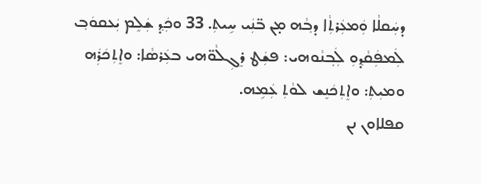ܕܚܲܩܠܵܐ ܘܲܡܥܲܪܬܼܵܐ ܕܒ݂ܵܗ ܡ̣ܢ ܒ̈ܢܲܝ ܚܹܝܬܼ. 33 ܘܟܲܕ݂ ܫܲܠܸܡ ܝܲܥܩܘܿܒ݂ ܠܲܡܦܲܩܵܕ݂ܘܼ ܠܲܒ݂ܢܵܘܗܝ: ܦܫܲܛ ܪܸܓܼܠܵܘ̈ܗܝ ܒܥܲܪܣܵܐ: ܘܐܸܬܼܟܿܪܲܗ ܘܡܝܼܬܼ: ܘܐܸܬܼܟܿܢܸܫ ܠܘܵܬܼ ܥܲܡܹܗ.
ܩܦܠܐܘܢ ܢܢ